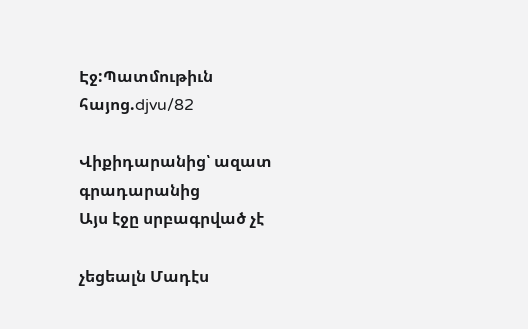Էջ:Պատմութիւն հայոց.djvu/82

Վիքիդարանից՝ ազատ գրադարանից
Այս էջը սրբագրված չէ

չեցեալն Մադէս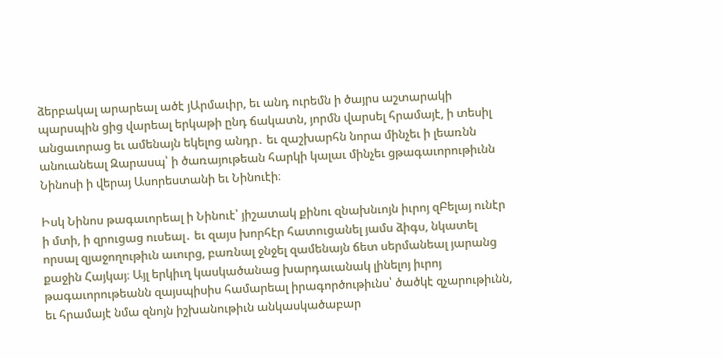ձերբակալ արարեալ ածէ յԱրմաւիր, եւ անդ ուրեմն ի ծայրս աշտարակի պարսպին ցից վարեալ երկաթի ընդ ճակատն, յորմն վարսել հրամայէ, ի տեսիլ անցաւորաց եւ ամենայն եկելոց անդր․ եւ զաշխարհն նորա մինչեւ ի լեառնն անուանեալ Զարասպ՝ ի ծառայութեան հարկի կալաւ մինչեւ ցթագաւորութիւնն Նինոսի ի վերայ Ասորեստանի եւ Նինուէի։

Իսկ Նինոս թագաւորեալ ի Նինուէ՝ յիշատակ քինու զնախնւոյն իւրոյ զԲելայ ունէր ի մտի, ի զրուցաց ուսեալ․ եւ զայս խորհէր հատուցանել յամս ձիգս, նկատել որսալ զյաջողութիւն աւուրց, բառնալ ջնջել զամենայն ճետ սերմանեալ յարանց քաջին Հայկայ։ Այլ երկիւղ կասկածանաց խարդաւանակ լինելոյ իւրոյ թագաւորութեանն զայսպիսիս համարեալ իրագործութիւնս՝ ծածկէ զչարութիւնն, եւ հրամայէ նմա զնոյն իշխանութիւն անկասկածաբար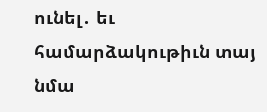ունել․ եւ համարձակութիւն տայ նմա